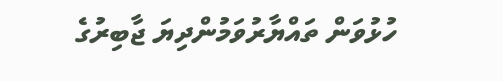ހުޅުވަން ތައްޔާރުވަމުންދިޔަ ޖާބިރުގެ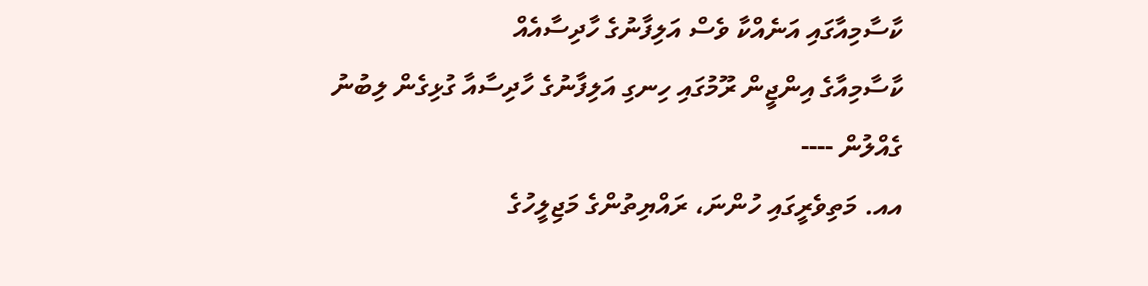ކާސާމިއާގައި އަނެއްކާ ވެސް އަލިފާނުގެ ހާދިސާއެއް
ކާސާމިއާގެ އިންޖީން ރޫމުގައި ހިނގި އަލިފާނުގެ ހާދިސާއާ ގުޅިގެން ލިބުނު ގެއްލުން ----
އއ. މަތިވެރީގައި ހުންނަ، ރައްޔިތުންގެ މަޖިލީހުގެ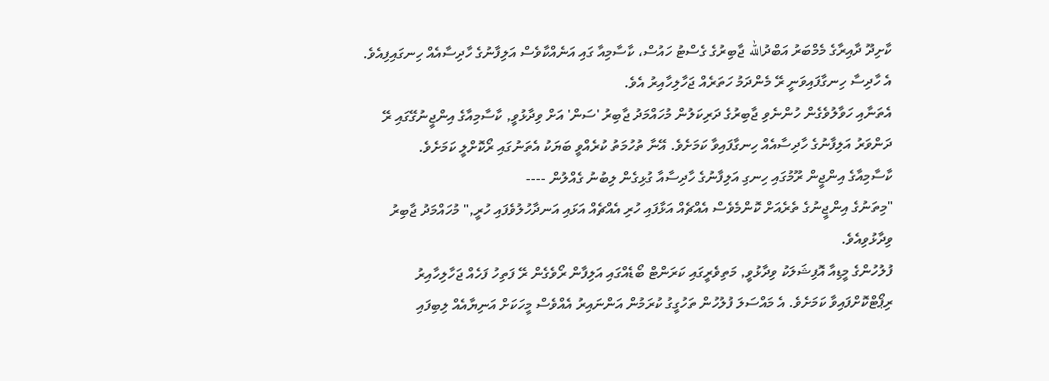ކާށިދޫ ދާއިރާގެ މެމްބަރު އަބްދުالله ޖާބިރުގެ ގެސްޓު ހައުސް، ކާސާމިއާ ގައި އަނެއްކާވެސް އަލިފާނުގެ ހާދިސާއެއް ހިނގައިފިއެވެ.
އެ ހާދިސާ ހިނގާފައިވަނީ ރޭ މެންދަމު ހަތަރެއް ޖަހާލިހާއިރު އެވެ.
އެތަނާއި ހަވާލުވެގެން ހުންނެވި ޖާބިރުގެ ދަރިކަލުން މުހައްމަދު ޖާބިރު 'ސަން' އަށް ވިދާޅުވީ, ކާސާމިއާގެ އިންޖީނުގޭގައި ރޭ ދަންވަރު އަލިފާނުގެ ހާދިސާއެއް ހިނގާފައިވާ ކަމަށެވެ. އޭނާ ތުހުމަތު ކުރެއްވީ ބަޔަކު އެތަނުގައި ރޯކޮށްލީ ކަމަށެވެ.
ކާސާމިއާގެ އިންޖީން ރޫމުގައި ހިނގި އަލިފާނުގެ ހާދިސާއާ ގުޅިގެން ލިބުނު ގެއްލުން ----
"މިތަނުގެ އިންޖީނުގެ ތެރެއަށް ކޮންމެވެސް އެއްޗެއް އަޅާފައި ހުރި އެއްޗެއް އަޅައި އަނދާހުލުވެފައި ހުރީ," މުހައްމަދު ޖާބިރު ވިދާޅުވިއެވެ.
ފުލުހުންގެ މީޑިއާ އޮފިޝަލަކު ވިދާޅުވީ, މަތިވެރީގައި ކަރަންޓް ބޯޑެއްގައި އަލިފާން ރޯވެގެން ރޭ ފަތިހު ފަހެއް ޖަހާލިހާއިރު ރިޕޯޓްކޮށްފައިވާ ކަމަށެވެ. އެ މައްސަލަ ފުލުހުން ތަހުގީގު ކުރަމުން އަންނައިރު އެއްވެސް މީހަކަށް އަނިޔާއެއް ލިބިފައި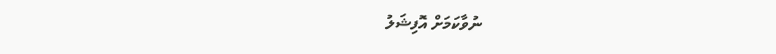ނުވާކަމަށް އޮފިޝަލު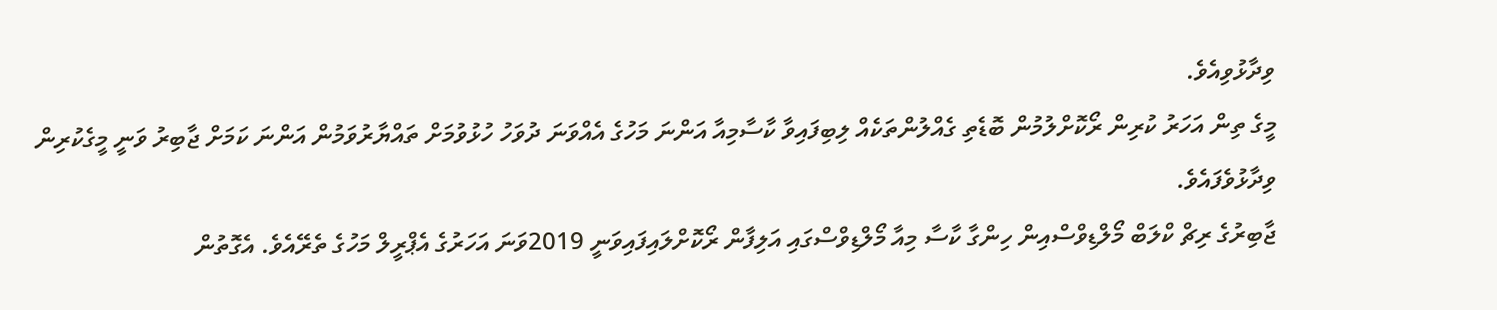ވިދާޅުވިއެވެ.
މީގެ ތިން އަހަރު ކުރިން ރޯކޮށްލުމުން ބޮޑެތި ގެއްލުންތަކެއް ލިބިފައިވާ ކާސާމިއާ އަންނަ މަހުގެ އެއްވަނަ ދުވަހު ހުޅުވުމަށް ތައްޔާރުވަމުން އަންނަ ކަމަށް ޖާބިރު ވަނީ މީގެކުރިން ވިދާޅުވެފައެވެ.
ޖާބިރުގެ ރިޗް ކްލަބް މޯލްޑިވްސްއިން ހިންގާ ކާސާ މިއާ މޯލްޑިވްސްގައި އަލިފާން ރޯކޮށްލައިފައިވަނީ 2019ވަނަ އަހަރުގެ އެޕްރީލް މަހުގެ ތެރޭއެވެ. އެގޮތުން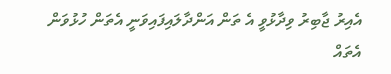އެއިރު ޖާބިރު ވިދާޅުވީ އެ ތަން އަންދާލައިފައިވަނީ އެތަން ހުޅުވަން އެތައް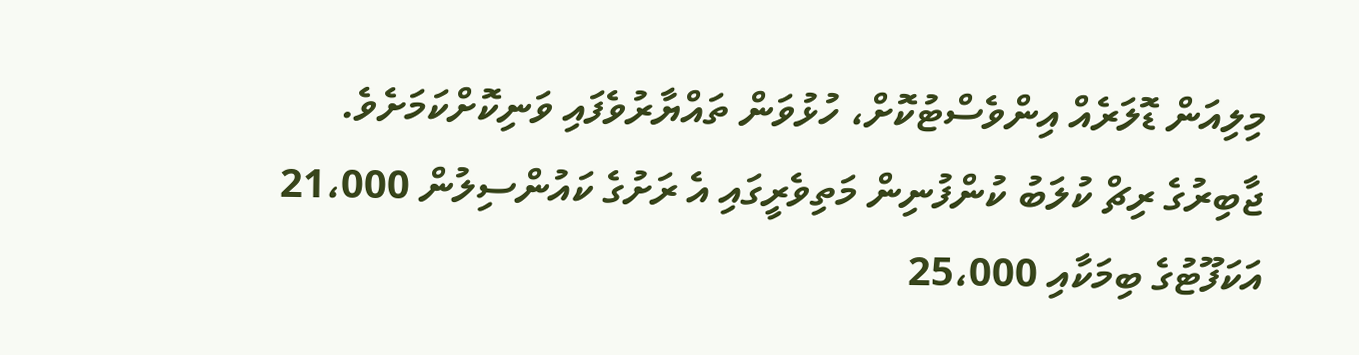މިލިއަން ޑޮލަރެއް އިންވެސްޓުކޮށް، ހުޅުވަން ތައްޔާރުވެފައި ވަނިކޮށްކަމަށެވެ.
ޖާބިރުގެ ރިޗް ކުލަބު ކުންފުނިން މަތިވެރީގައި އެ ރަށުގެ ކައުންސިލުން 21،000 އަކަފޫޓުގެ ބިމަކާއި 25،000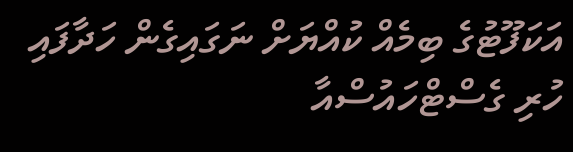އަކަފޫޓުގެ ބިމެއް ކުއްޔަށް ނަގައިގެން ހަދާފައި ހުރި ގެސްޓްހައުސްއާ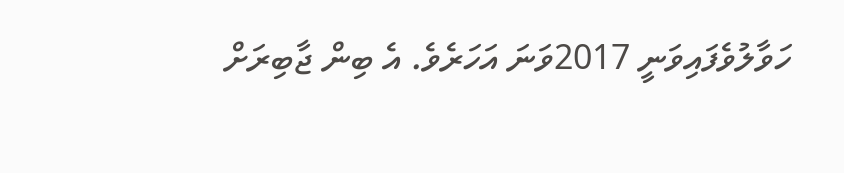ހަވާލުވެފައިވަނީ 2017ވަނަ އަހަރެވެ. އެ ބިން ޖާބިރަށް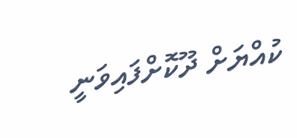ކުއްޔަށް ދޫކޮށްފައިވަނީ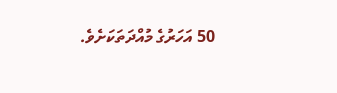50 އަހަރުގެ މުއްދަތަކަށެވެ.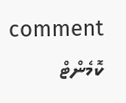comment ކޮމެންޓް